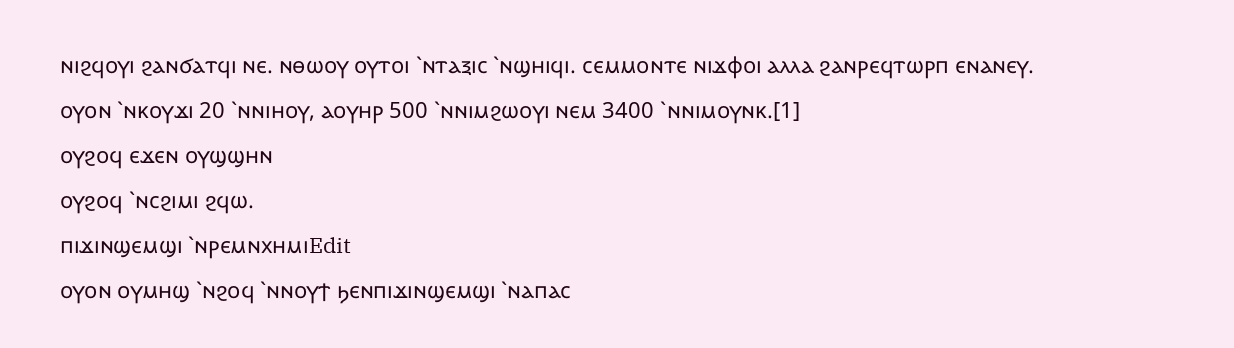ⲛⲓϩϥⲟⲩⲓ ϩⲁⲛϭⲁⲧϥⲓ ⲛⲉ. ⲛⲑⲱⲟⲩ ⲟⲩⲧⲟⲓ `ⲛⲧⲁⲝⲓⲥ `ⲛϣⲏⲓϥⲓ. ⲥⲉⲙⲙⲟⲛⲧⲉ ⲛⲓϫⲫⲟⲓ ⲁⲗⲗⲁ ϩⲁⲛⲣⲉϥⲧⲱⲣⲡ ⲉⲛⲁⲛⲉⲩ. ⲟⲩⲟⲛ `ⲛⲕⲟⲩϫⲓ 20 `ⲛⲛⲓⲏⲟⲩ, ⲁⲟⲩⲏⲣ 500 `ⲛⲛⲓⲙϩⲱⲟⲩⲓ ⲛⲉⲙ 3400 `ⲛⲛⲓⲙⲟⲩⲛⲕ.[1]
ⲟⲩϩⲟϥ ⲉϫⲉⲛ ⲟⲩϣϣⲏⲛ
ⲟⲩϩⲟϥ `ⲛⲥϩⲓⲙⲓ ϩϥⲱ.
ⲡⲓϫⲓⲛϣⲉⲙϣⲓ `ⲛⲣⲉⲙⲛⲭⲏⲙⲓEdit
ⲟⲩⲟⲛ ⲟⲩⲙⲏϣ `ⲛϩⲟϥ `ⲛⲛⲟⲩϯ ϧⲉⲛⲡⲓϫⲓⲛϣⲉⲙϣⲓ `ⲛⲁⲡⲁⲥ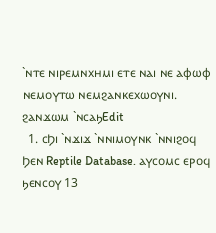`ⲛⲧⲉ ⲛⲓⲣⲉⲙⲛⲭⲏⲙⲓ ⲉⲧⲉ ⲛⲁⲓ ⲛⲉ ⲁⲫⲱⲫ ⲛⲉⲙⲟⲩⲧⲱ ⲛⲉⲙϩⲁⲛⲕⲉⲭⲱⲟⲩⲛⲓ.
ϩⲁⲛϫⲱⲙ `ⲛⲥⲁϧEdit
  1. ⲥϦⲓ `ⲛϫⲓϫ `ⲛⲛⲓⲙⲟⲩⲛⲕ `ⲛⲛⲓϩⲟϥ Ϧⲉⲛ Reptile Database. ⲁⲩⲥⲟⲙⲥ ⲉⲣⲟϥ ϧⲉⲛⲥⲟⲩ 13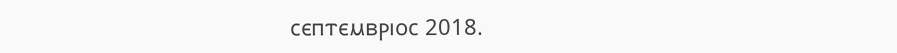ⲥⲉⲡⲧⲉⲙⲃⲣⲓⲟⲥ 2018.